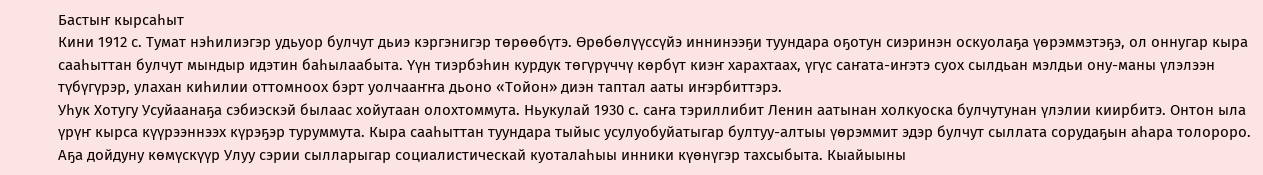Бастыҥ кырсаһыт
Кини 1912 с. Тумат нэһилиэгэр удьуор булчут дьиэ кэргэнигэр төрөөбүтэ. Өрөбөлүүссүйэ иннинээҕи туундара оҕотун сиэринэн оскуолаҕа үөрэммэтэҕэ, ол оннугар кыра сааһыттан булчут мындыр идэтин баһылаабыта. Үүн тиэрбэһин курдук төгүрүччү көрбүт киэҥ харахтаах, үгүс саҥата-иҥэтэ суох сылдьан мэлдьи ону-маны үлэлээн түбүгүрэр, улахан киһилии оттомноох бэрт уолчааҥҥа дьоно «Тойон» диэн таптал ааты иҥэрбиттэрэ.
Уһук Хотугу Усуйаанаҕа сэбиэскэй былаас хойутаан олохтоммута. Ньукулай 1930 с. саҥа тэриллибит Ленин аатынан холкуоска булчутунан үлэлии киирбитэ. Онтон ыла үрүҥ кырса күүрээннээх күрэҕэр туруммута. Кыра сааһыттан туундара тыйыс усулуобуйатыгар бултуу-алтыы үөрэммит эдэр булчут сыллата сорудаҕын аһара толороро. Аҕа дойдуну көмүскүүр Улуу сэрии сылларыгар социалистическай куоталаһыы инники күөнүгэр тахсыбыта. Кыайыыны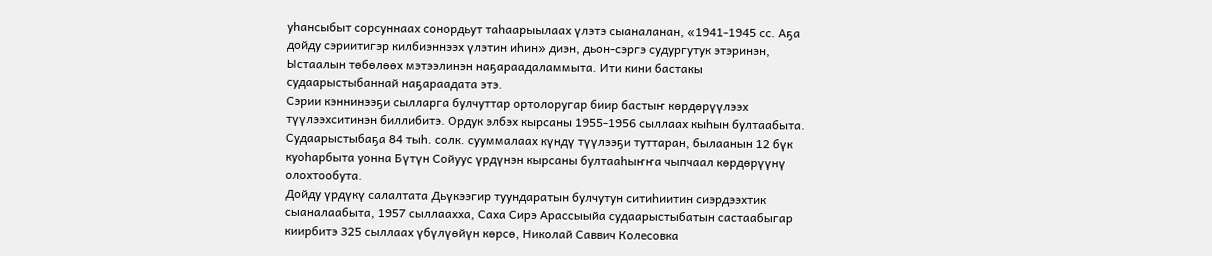уһансыбыт сорсуннаах сонордьут таһаарыылаах үлэтэ сыаналанан, «1941-1945 сс. Аҕа дойду сэриитигэр килбиэннээх үлэтин иһин» диэн, дьон-сэргэ судургутук этэринэн, Ыстаалын төбөлөөх мэтээлинэн наҕараадаламмыта. Ити кини бастакы судаарыстыбаннай наҕараадата этэ.
Сэрии кэннинээҕи сылларга булчуттар ортолоругар биир бастыҥ көрдөрүүлээх түүлээхситинэн биллибитэ. Ордук элбэх кырсаны 1955-1956 сыллаах кыһын бултаабыта. Судаарыстыбаҕа 84 тыһ. солк. сууммалаах күндү түүлээҕи туттаран, былаанын 12 бүк куоһарбыта уонна Бүтүн Сойуус үрдүнэн кырсаны бултааһыҥҥа чыпчаал көрдөрүүнү олохтообута.
Дойду үрдүкү салалтата Дьүкээгир туундаратын булчутун ситиһиитин сиэрдээхтик сыаналаабыта, 1957 сыллаахха, Саха Сирэ Арассыыйа судаарыстыбатын састаабыгар киирбитэ 325 сыллаах үбүлүөйүн көрсө, Николай Саввич Колесовка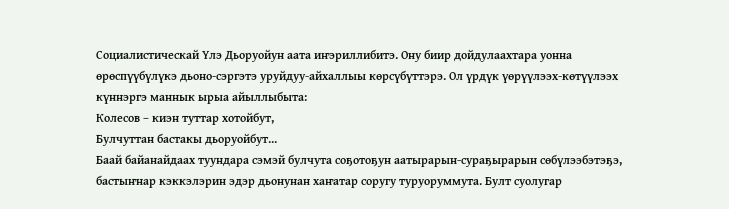Социалистическай Үлэ Дьоруойун аата иҥэриллибитэ. Ону биир дойдулаахтара уонна өрөспүүбүлүкэ дьоно-сэргэтэ уруйдуу-айхаллыы көрсүбүттэрэ. Ол үрдүк үөрүүлээх-көтүүлээх күннэргэ маннык ырыа айыллыбыта:
Колесов – киэн туттар хотойбут,
Булчуттан бастакы дьоруойбут...
Баай байанайдаах туундара сэмэй булчута соҕотоҕун аатырарын-сураҕырарын сөбүлээбэтэҕэ, бастыҥнар кэккэлэрин эдэр дьонунан хаҥатар соругу туруоруммута. Булт суолугар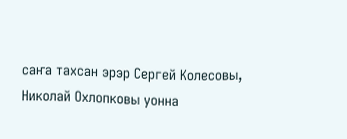саҥа тахсан эрэр Сергей Колесовы, Николай Охлопковы уонна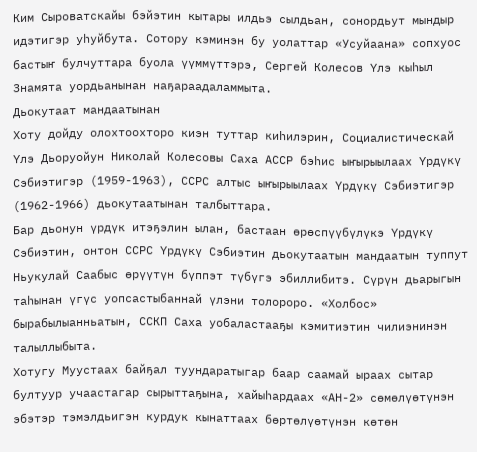Ким Сыроватскайы бэйэтин кытары илдьэ сылдьан, сонордьут мындыр идэтигэр уһуйбута. Сотору кэминэн бу уолаттар «Усуйаана» сопхуос бастыҥ булчуттара буола үүммүттэрэ, Сергей Колесов Үлэ кыһыл Знамята уордьанынан наҕараадаламмыта.
Дьокутаат мандаатынан
Хоту дойду олохтоохторо киэн туттар киһилэрин, Социалистическай Үлэ Дьоруойун Николай Колесовы Саха АССР бэһис ыҥырыылаах Үрдүкү Сэбиэтигэр (1959-1963), ССРС алтыс ыҥырыылаах Үрдүкү Сэбиэтигэр (1962-1966) дьокутаатынан талбыттара.
Бар дьонун үрдүк итэҕэлин ылан, бастаан өрөспүүбүлүкэ Үрдүкү Сэбиэтин, онтон ССРС Үрдүкү Сэбиэтин дьокутаатын мандаатын туппут Ньукулай Саабыс өрүүтүн бүппэт түбүгэ эбиллибитэ. Сүрүн дьарыгын таһынан үгүс уопсастыбаннай үлэни толороро. «Холбос» бырабылыанньатын, ССКП Саха уобаластааҕы кэмитиэтин чилиэнинэн талыллыбыта.
Хотугу Муустаах байҕал туундаратыгар баар саамай ыраах сытар бултуур учаастагар сырыттаҕына, хайыһардаах «АН-2» сөмөлүөтүнэн эбэтэр тэмэлдьигэн курдук кынаттаах бөртөлүөтүнэн көтөн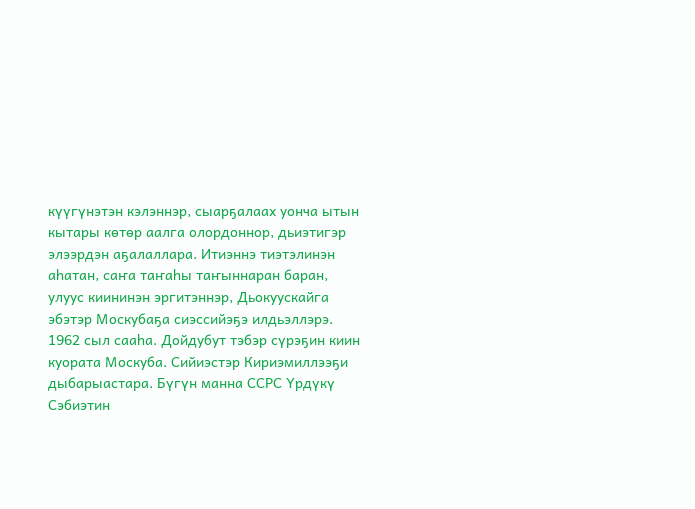күүгүнэтэн кэлэннэр, сыарҕалаах уонча ытын кытары көтөр аалга олордоннор, дьиэтигэр элээрдэн аҕалаллара. Итиэннэ тиэтэлинэн аһатан, саҥа таҥаһы таҥыннаран баран, улуус киининэн эргитэннэр, Дьокуускайга эбэтэр Москубаҕа сиэссийэҕэ илдьэллэрэ.
1962 сыл сааһа. Дойдубут тэбэр сүрэҕин киин куората Москуба. Сийиэстэр Кириэмиллээҕи дыбарыастара. Бүгүн манна ССРС Үрдүкү Сэбиэтин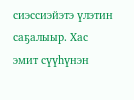сиэссиэйэтэ үлэтин саҕалыыр. Хас эмит сүүһүнэн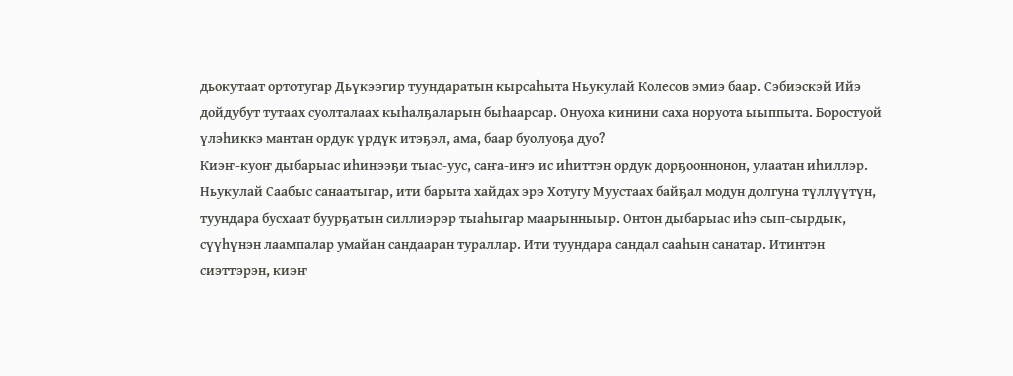дьокутаат ортотугар Дьүкээгир туундаратын кырсаһыта Ньукулай Колесов эмиэ баар. Сэбиэскэй Ийэ дойдубут тутаах суолталаах кыһалҕаларын быһаарсар. Онуоха кинини саха норуота ыыппыта. Боростуой үлэһиккэ мантан ордук үрдүк итэҕэл, ама, баар буолуоҕа дуо?
Киэҥ-куоҥ дыбарыас иһинээҕи тыас-уус, саҥа-иҥэ ис иһиттэн ордук дорҕооннонон, улаатан иһиллэр. Ньукулай Саабыс санаатыгар, ити барыта хайдах эрэ Хотугу Муустаах байҕал модун долгуна түллүүтүн, туундара бусхаат буурҕатын силлиэрэр тыаһыгар маарынныыр. Онтон дыбарыас иһэ сып-сырдык, сүүһүнэн лаампалар умайан сандааран тураллар. Ити туундара сандал сааһын санатар. Итинтэн сиэттэрэн, киэҥ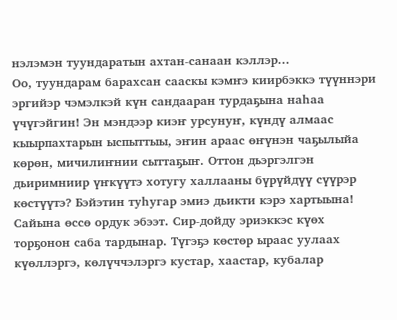нэлэмэн туундаратын ахтан-санаан кэллэр...
Оо, туундарам барахсан сааскы кэмҥэ киирбэккэ түүннэри эргийэр чэмэлкэй күн сандааран турдаҕына наһаа үчүгэйгин! Эн мэндээр киэҥ урсунуҥ, күндү алмаас кыырпахтарын ыспыттыы, эҥин араас өҥүнэн чаҕылыйа көрөн, мичилиҥнии сыттаҕыҥ. Оттон дьэргэлгэн дьиримниир үҥкүүтэ хотугу халлааны бүрүйдүү сүүрэр көстүүтэ? Бэйэтин туһугар эмиэ дьикти кэрэ хартыына!
Сайына өссө ордук эбээт. Сир-дойду эриэккэс күөх торҕонон саба тардынар. Түгэҕэ көстөр ыраас уулаах күөллэргэ, көлүччэлэргэ кустар, хаастар, кубалар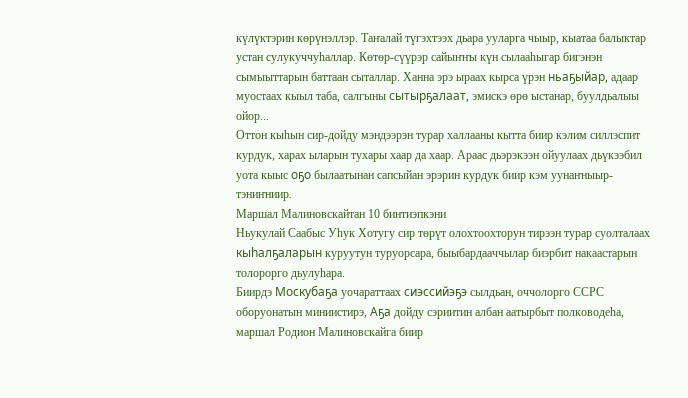күлүктэрин көрүнэллэр. Таҥалай түгэхтээх дьара ууларга чыыр, кыатаа балыктар устан сулукуччуһаллар. Көтөр-сүүрэр сайыҥҥы күн сылааһыгар бигэнэн сымыыттарын баттаан сыталлар. Ханна эрэ ыраах кырса үрэн ньаҕыйар, адаар муостаах кыыл таба, салгыны сытырҕалаат, эмискэ өрө ыстанар, буулдьалыы ойор...
Оттон кыһын сир-дойду мэндээрэн турар халлааны кытта биир кэлим силлэспит курдук, харах ыларын тухары хаар да хаар. Араас дьэрэкээн ойуулаах дьүкээбил уота кыыс оҕо былаатынан сапсыйан эрэрин курдук биир кэм уунаҥныыр-тэниҥниир.
Маршал Малиновскайтан 10 бинтиэпкэни
Ньукулай Саабыс Уһук Хотугу сир төрүт олохтоохторун тирээн турар суолталаах кыһалҕаларын куруутун туруорсара, быыбардааччылар биэрбит накаастарын толорорго дьулуһара.
Биирдэ Москубаҕа уочараттаах сиэссийэҕэ сылдьан, оччолорго ССРС оборуонатын миниистирэ, Аҕа дойду сэриитин албан аатырбыт полководеһа, маршал Родион Малиновскайга биир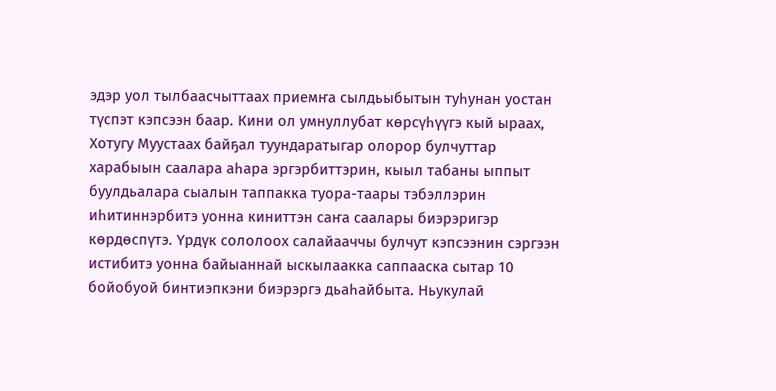эдэр уол тылбаасчыттаах приемҥа сылдьыбытын туһунан уостан түспэт кэпсээн баар. Кини ол умнуллубат көрсүһүүгэ кый ыраах, Хотугу Муустаах байҕал туундаратыгар олорор булчуттар харабыын саалара аһара эргэрбиттэрин, кыыл табаны ыппыт буулдьалара сыалын таппакка туора-таары тэбэллэрин иһитиннэрбитэ уонна киниттэн саҥа саалары биэрэригэр көрдөспүтэ. Үрдүк сололоох салайааччы булчут кэпсээнин сэргээн истибитэ уонна байыаннай ыскылаакка саппааска сытар 10 бойобуой бинтиэпкэни биэрэргэ дьаһайбыта. Ньукулай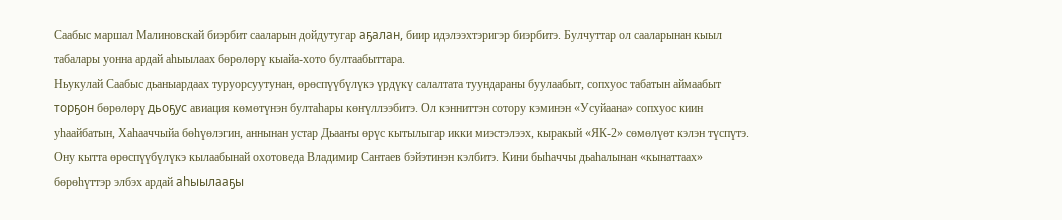Саабыс маршал Малиновскай биэрбит сааларын дойдутугар аҕалан, биир идэлээхтэригэр биэрбитэ. Булчуттар ол сааларынан кыыл табалары уонна ардай аһыылаах бөрөлөрү кыайа-хото бултаабыттара.
Ньукулай Саабыс дьаныардаах туруорсуутунан, өрөспүүбүлүкэ үрдүкү салалтата туундараны буулаабыт, сопхуос табатын аймаабыт торҕон бөрөлөрү дьоҕус авиация көмөтүнэн бултаһары көҥүллээбитэ. Ол кэнниттэн сотору кэминэн «Усуйаана» сопхуос киин уһаайбатын, Хаһааччыйа бөһүөлэгин, аннынан устар Дьааҥы өрүс кытылыгар икки миэстэлээх, кыракый «ЯК-2» сөмөлүөт кэлэн түспүтэ. Ону кытта өрөспүүбүлүкэ кылаабынай охотоведа Владимир Сантаев бэйэтинэн кэлбитэ. Кини быһаччы дьаһалынан «кынаттаах» бөрөһүттэр элбэх ардай аһыылааҕы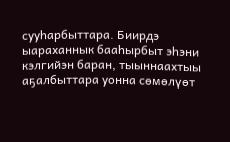сууһарбыттара. Биирдэ ыараханнык бааһырбыт эһэни кэлгийэн баран, тыыннаахтыы аҕалбыттара уонна сөмөлүөт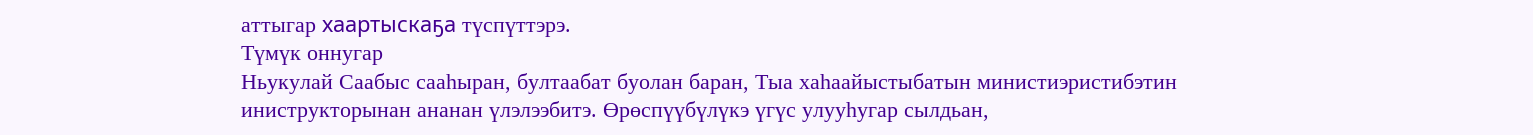аттыгар хаартыскаҕа түспүттэрэ.
Түмүк оннугар
Ньукулай Саабыс сааһыран, бултаабат буолан баран, Тыа хаһаайыстыбатын министиэристибэтин иниструкторынан ананан үлэлээбитэ. Өрөспүүбүлүкэ үгүс улууһугар сылдьан,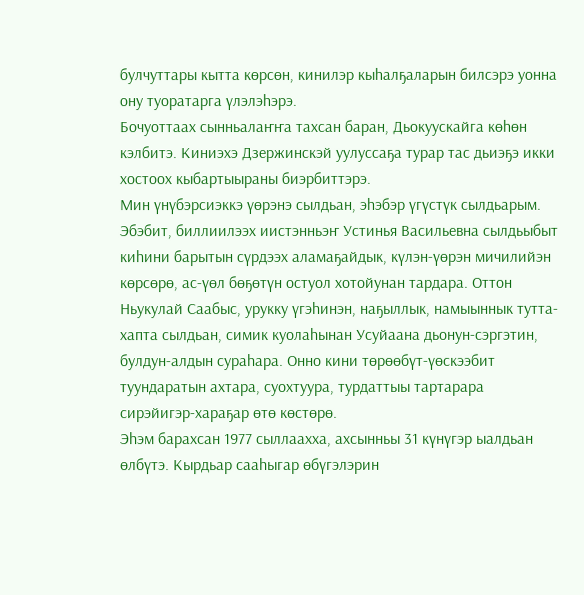булчуттары кытта көрсөн, кинилэр кыһалҕаларын билсэрэ уонна ону туоратарга үлэлэһэрэ.
Бочуоттаах сынньалаҥҥа тахсан баран, Дьокуускайга көһөн кэлбитэ. Киниэхэ Дзержинскэй уулуссаҕа турар тас дьиэҕэ икки хостоох кыбартыыраны биэрбиттэрэ.
Мин үнүбэрсиэккэ үөрэнэ сылдьан, эһэбэр үгүстүк сылдьарым. Эбэбит, биллиилээх иистэнньэҥ Устинья Васильевна сылдьыбыт киһини барытын сүрдээх аламаҕайдык, күлэн-үөрэн мичилийэн көрсөрө, ас-үөл бөҕөтүн остуол хотойунан тардара. Оттон Ньукулай Саабыс, урукку үгэһинэн, наҕыллык, намыыннык тутта-хапта сылдьан, симик куолаһынан Усуйаана дьонун-сэргэтин, булдун-алдын сураһара. Онно кини төрөөбүт-үөскээбит туундаратын ахтара, суохтуура, турдаттыы тартарара сирэйигэр-хараҕар өтө көстөрө.
Эһэм барахсан 1977 сыллаахха, ахсынньы 31 күнүгэр ыалдьан өлбүтэ. Кырдьар сааһыгар өбүгэлэрин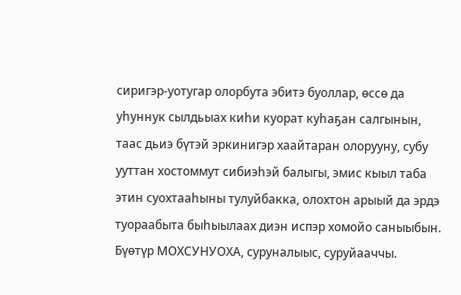сиригэр-уотугар олорбута эбитэ буоллар, өссө да уһуннук сылдьыах киһи куорат куһаҕан салгынын, таас дьиэ бүтэй эркинигэр хаайтаран олорууну, субу ууттан хостоммут сибиэһэй балыгы, эмис кыыл таба этин суохтааһыны тулуйбакка, олохтон арыый да эрдэ туораабыта быһыылаах диэн испэр хомойо саныыбын.
Бүөтүр МОХСУНУОХА, суруналыыс, суруйааччы.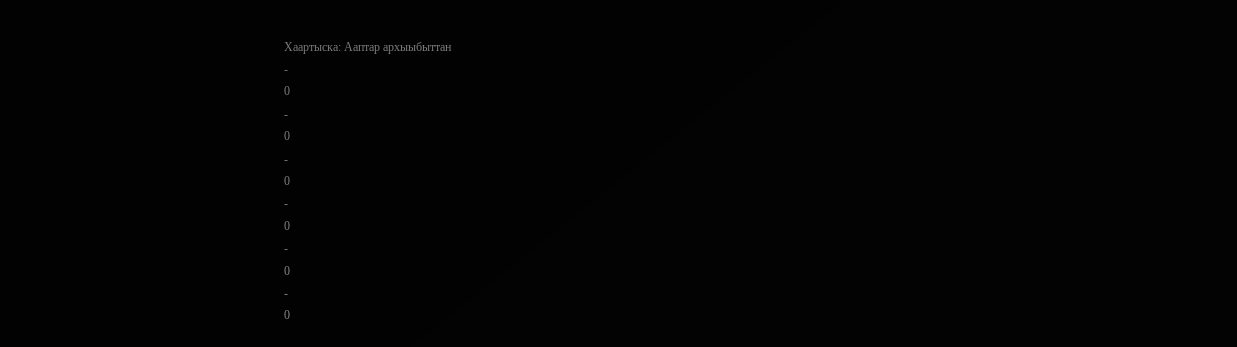Хаартыска: Ааптар архыыбыттан
-
0
-
0
-
0
-
0
-
0
-
0